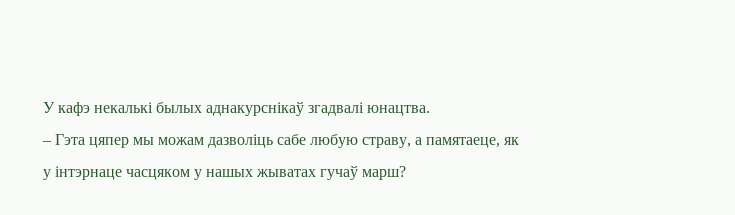У кафэ некалькі былых аднакурснікаў згадвалі юнацтва.
– Гэта цяпер мы можам дазволіць сабе любую страву, а памятаеце, як у інтэрнаце часцяком у нашых жыватах гучаў марш?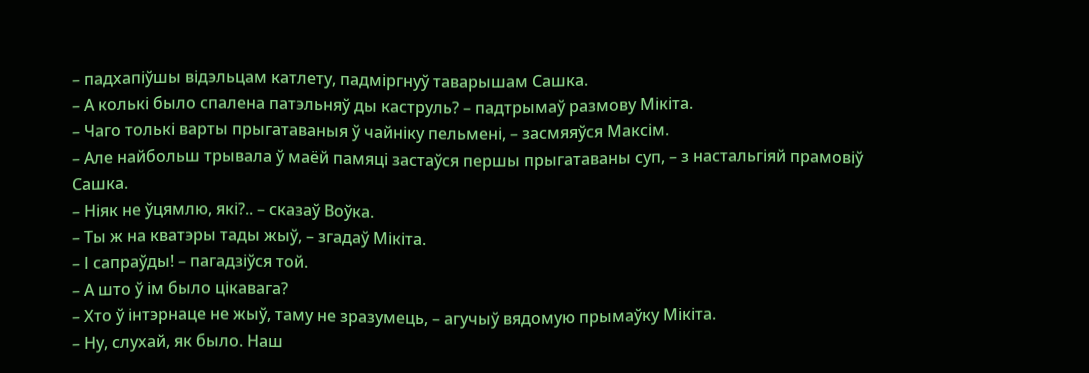– падхапіўшы відэльцам катлету, падміргнуў таварышам Сашка.
– А колькі было спалена патэльняў ды каструль? – падтрымаў размову Мікіта.
– Чаго толькі варты прыгатаваныя ў чайніку пельмені, – засмяяўся Максім.
– Але найбольш трывала ў маёй памяці застаўся першы прыгатаваны суп, – з настальгіяй прамовіў Сашка.
– Ніяк не ўцямлю, які?.. – сказаў Воўка.
– Ты ж на кватэры тады жыў, – згадаў Мікіта.
– І сапраўды! – пагадзіўся той.
– А што ў ім было цікавага?
– Хто ў інтэрнаце не жыў, таму не зразумець, – агучыў вядомую прымаўку Мікіта.
– Ну, слухай, як было. Наш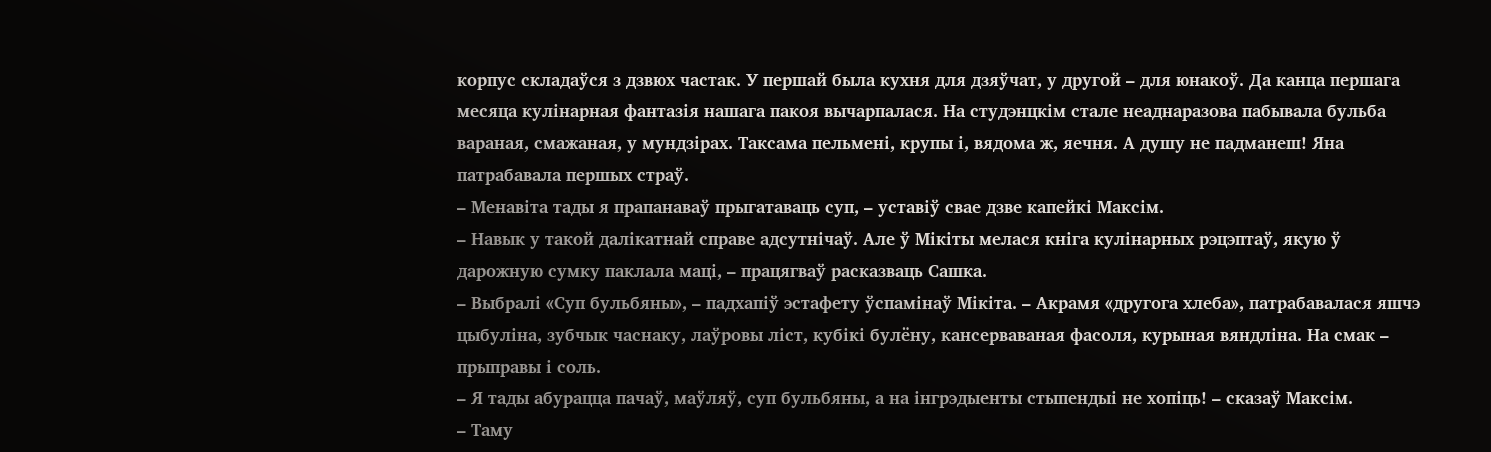корпус складаўся з дзвюх частак. У першай была кухня для дзяўчат, у другой – для юнакоў. Да канца першага месяца кулінарная фантазія нашага пакоя вычарпалася. На студэнцкім стале неаднаразова пабывала бульба вараная, смажаная, у мундзірах. Таксама пельмені, крупы і, вядома ж, яечня. А душу не падманеш! Яна патрабавала першых страў.
– Менавіта тады я прапанаваў прыгатаваць суп, – уставіў свае дзве капейкі Максім.
– Навык у такой далікатнай справе адсутнічаў. Але ў Мікіты мелася кніга кулінарных рэцэптаў, якую ў дарожную сумку паклала маці, – працягваў расказваць Сашка.
– Выбралі «Суп бульбяны», – падхапіў эстафету ўспамінаў Мікіта. – Акрамя «другога хлеба», патрабавалася яшчэ цыбуліна, зубчык часнаку, лаўровы ліст, кубікі булёну, кансерваваная фасоля, курыная вяндліна. На смак – прыправы і соль.
– Я тады абурацца пачаў, маўляў, суп бульбяны, а на інгрэдыенты стыпендыі не хопіць! – сказаў Максім.
– Таму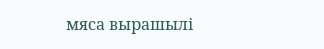мяса вырашылі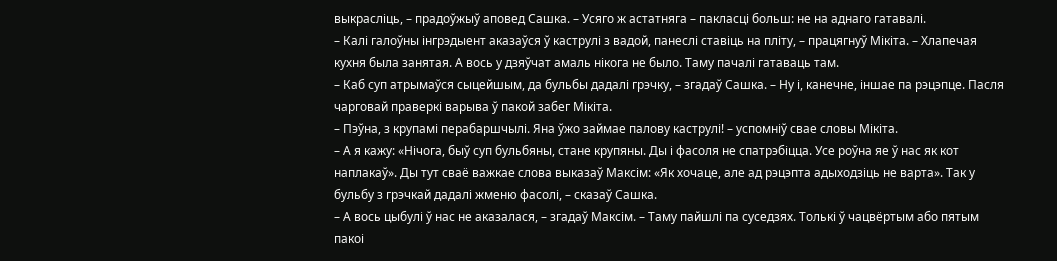выкрасліць, – прадоўжыў аповед Сашка. – Усяго ж астатняга – пакласці больш: не на аднаго гатавалі.
– Калі галоўны інгрэдыент аказаўся ў каструлі з вадой, панеслі ставіць на пліту, – працягнуў Мікіта. – Хлапечая кухня была занятая. А вось у дзяўчат амаль нікога не было. Таму пачалі гатаваць там.
– Каб суп атрымаўся сыцейшым, да бульбы дадалі грэчку, – згадаў Сашка. – Ну і, канечне, іншае па рэцэпце. Пасля чарговай праверкі варыва ў пакой забег Мікіта.
– Пэўна, з крупамі перабаршчылі. Яна ўжо займае палову каструлі! – успомніў свае словы Мікіта.
– А я кажу: «Нічога, быў суп бульбяны, стане крупяны. Ды і фасоля не спатрэбіцца. Усе роўна яе ў нас як кот наплакаў». Ды тут сваё важкае слова выказаў Максім: «Як хочаце, але ад рэцэпта адыходзіць не варта». Так у бульбу з грэчкай дадалі жменю фасолі, – сказаў Сашка.
– А вось цыбулі ў нас не аказалася, – згадаў Максім. – Таму пайшлі па суседзях. Толькі ў чацвёртым або пятым пакоі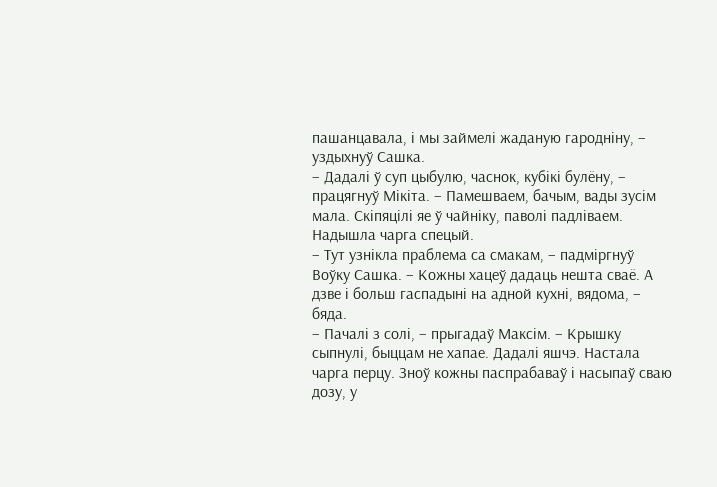пашанцавала, і мы займелі жаданую гародніну, – уздыхнуў Сашка.
– Дадалі ў суп цыбулю, часнок, кубікі булёну, – працягнуў Мікіта. – Памешваем, бачым, вады зусім мала. Скіпяцілі яе ў чайніку, паволі падліваем. Надышла чарга спецый.
– Тут узнікла праблема са смакам, – падміргнуў Воўку Сашка. – Кожны хацеў дадаць нешта сваё. А дзве і больш гаспадыні на адной кухні, вядома, – бяда.
– Пачалі з солі, – прыгадаў Максім. – Крышку сыпнулі, быццам не хапае. Дадалі яшчэ. Настала чарга перцу. Зноў кожны паспрабаваў і насыпаў сваю дозу, у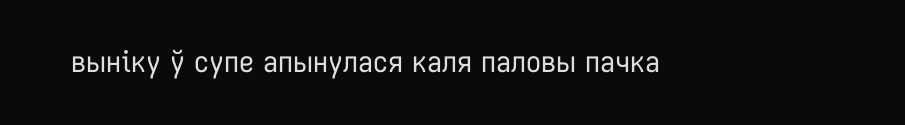выніку ў супе апынулася каля паловы пачка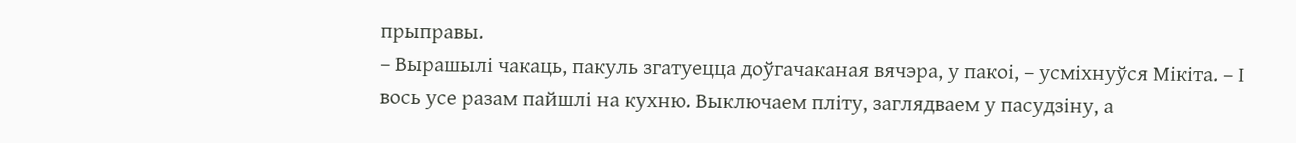прыправы.
– Вырашылі чакаць, пакуль згатуецца доўгачаканая вячэра, у пакоі, – усміхнуўся Мікіта. – І вось усе разам пайшлі на кухню. Выключаем пліту, заглядваем у пасудзіну, а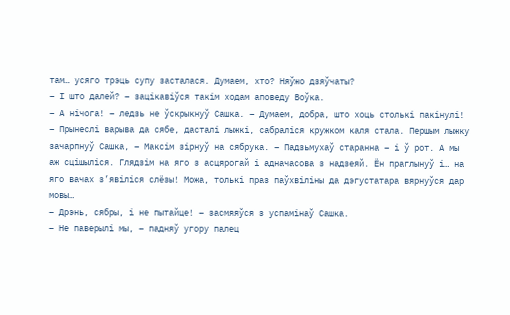там… усяго трэць супу засталася. Думаем, хто? Няўжо дзяўчаты?
– І што далей? – зацікавіўся такім ходам аповеду Воўка.
– А нічога! – ледзь не ўскрыкнуў Сашка. – Думаем, добра, што хоць столькі пакінулі!
– Прынеслі варыва да сябе, дасталі лыжкі, сабраліся кружком каля стала. Першым лыжку зачарпнуў Сашка, – Максім зірнуў на сябрука. – Падзьмухаў старанна – і ў рот. А мы аж сцішыліся. Глядзім на яго з асцярогай і адначасова з надзеяй. Ён праглынуў і… на яго вачах з’явіліся слёзы! Можа, толькі праз паўхвіліны да дэгустатара вярнуўся дар мовы…
– Дрэнь, сябры, і не пытайце! – засмяяўся з успамінаў Сашка.
– Не паверылі мы, – падняў угору палец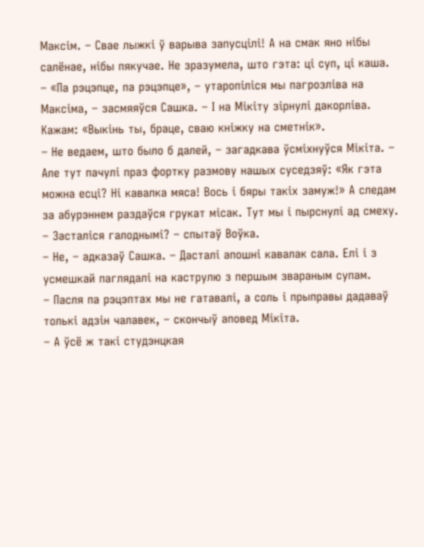Максім. – Свае лыжкі ў варыва запусцілі! А на смак яно нібы салёнае, нібы пякучае. Не зразумела, што гэта: ці суп, ці каша.
– «Па рэцэпце, па рэцэпце», – утаропіліся мы пагрозліва на Максіма, – засмяяўся Сашка. – І на Мікіту зірнулі дакорліва. Кажам: «Выкінь ты, браце, сваю кніжку на сметнік».
– Не ведаем, што было б далей, – загадкава ўсміхнуўся Мікіта. – Але тут пачулі праз фортку размову нашых суседзяў: «Як гэта можна есці? Ні кавалка мяса! Вось і бяры такіх замуж!» А следам за абурэннем раздаўся грукат місак. Тут мы і пырснулі ад смеху.
– Засталіся галоднымі? – спытаў Воўка.
– Не, – адказаў Сашка. – Дасталі апошні кавалак сала. Елі і з усмешкай паглядалі на каструлю з першым звараным супам.
– Пасля па рэцэптах мы не гатавалі, а соль і прыправы дадаваў толькі адзін чалавек, – скончыў аповед Мікіта.
– А ўсё ж такі студэнцкая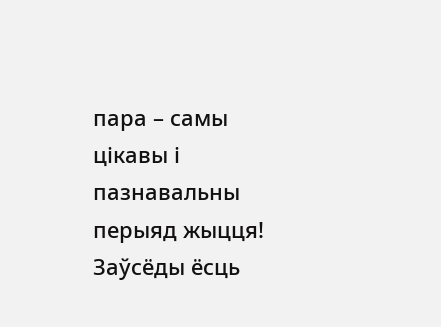пара – самы цікавы і пазнавальны перыяд жыцця! Заўсёды ёсць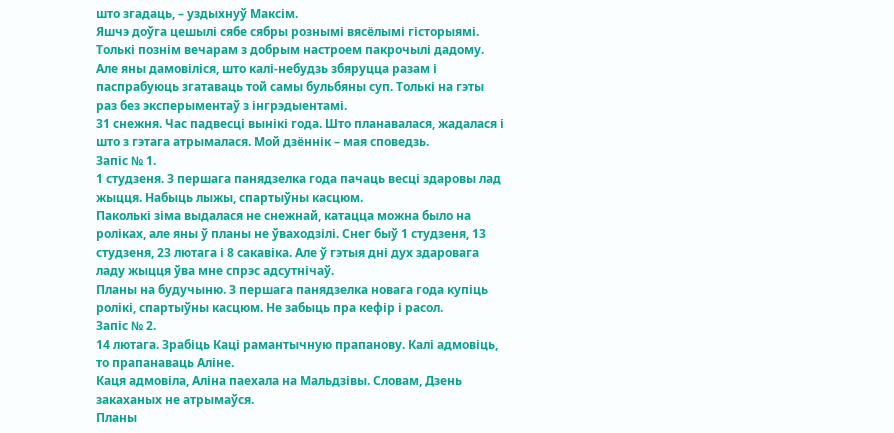што згадаць, – уздыхнуў Максім.
Яшчэ доўга цешылі сябе сябры рознымі вясёлымі гісторыямі. Толькі познім вечарам з добрым настроем пакрочылі дадому. Але яны дамовіліся, што калі-небудзь збяруцца разам і паспрабуюць згатаваць той самы бульбяны суп. Толькі на гэты раз без эксперыментаў з інгрэдыентамі.
31 снежня. Час падвесці вынікі года. Што планавалася, жадалася і што з гэтага атрымалася. Мой дзённік – мая споведзь.
Запіс № 1.
1 студзеня. З першага панядзелка года пачаць весці здаровы лад жыцця. Набыць лыжы, спартыўны касцюм.
Паколькі зіма выдалася не снежнай, катацца можна было на роліках, але яны ў планы не ўваходзілі. Снег быў 1 студзеня, 13 студзеня, 23 лютага і 8 сакавіка. Але ў гэтыя дні дух здаровага ладу жыцця ўва мне спрэс адсутнічаў.
Планы на будучыню. З першага панядзелка новага года купіць ролікі, спартыўны касцюм. Не забыць пра кефір і расол.
Запіс № 2.
14 лютага. Зрабіць Каці рамантычную прапанову. Калі адмовіць, то прапанаваць Аліне.
Каця адмовіла, Аліна паехала на Мальдзівы. Словам, Дзень закаханых не атрымаўся.
Планы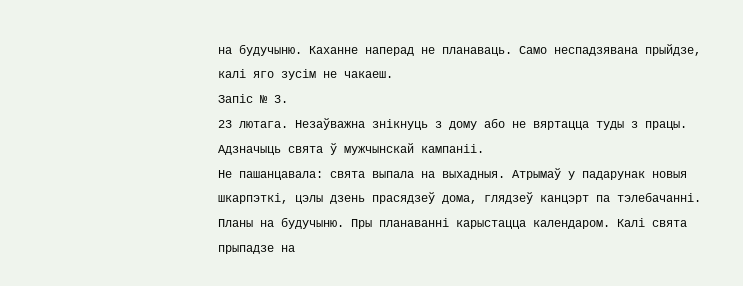на будучыню. Каханне наперад не планаваць. Само неспадзявана прыйдзе, калі яго зусім не чакаеш.
Запіс № 3.
23 лютага. Незаўважна знікнуць з дому або не вяртацца туды з працы. Адзначыць свята ў мужчынскай кампаніі.
Не пашанцавала: свята выпала на выхадныя. Атрымаў у падарунак новыя шкарпэткі, цэлы дзень прасядзеў дома, глядзеў канцэрт па тэлебачанні.
Планы на будучыню. Пры планаванні карыстацца календаром. Калі свята прыпадзе на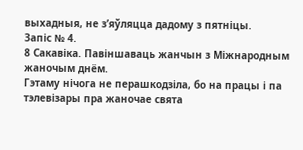выхадныя, не з’яўляцца дадому з пятніцы.
Запіс № 4.
8 Сакавіка. Павіншаваць жанчын з Міжнародным жаночым днём.
Гэтаму нічога не перашкодзіла, бо на працы і па тэлевізары пра жаночае свята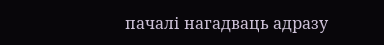пачалі нагадваць адразу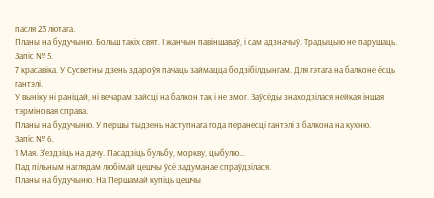пасля 23 лютага.
Планы на будучыню. Больш такіх свят. І жанчын павіншаваў, і сам адзначыў. Традыцыю не парушаць.
Запіс № 5.
7 красавіка. У Сусветны дзень здароўя пачаць займацца бодзібілдынгам. Для гэтага на балконе ёсць гантэлі.
У выніку ні раніцай, ні вечарам зайсці на балкон так і не змог. Заўсёды знаходзілася нейкая іншая тэрміновая справа.
Планы на будучыню. У першы тыдзень наступнага года перанесці гантэлі з балкона на кухню.
Запіс № 6.
1 Мая. З’ездзіць на дачу. Пасадзіць бульбу, моркву, цыбулю…
Пад пільным наглядам любімай цешчы ўсё задуманае спраўдзілася.
Планы на будучыню. На Першамай купіць цешчы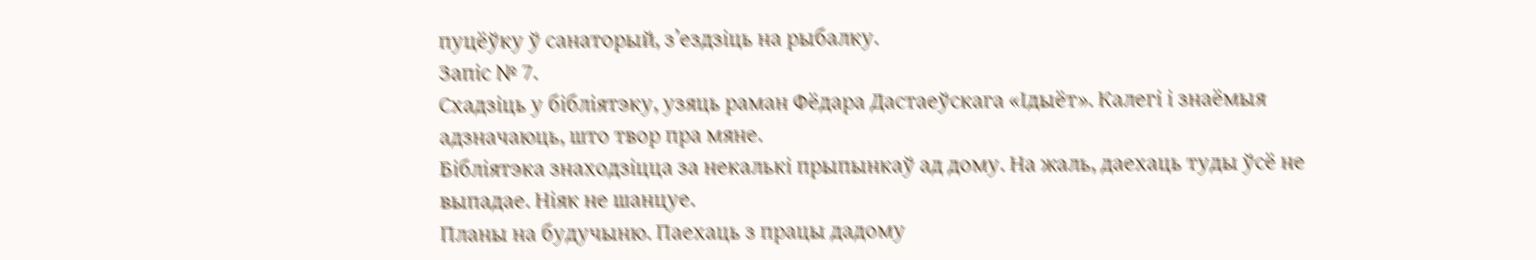пуцёўку ў санаторый, з’ездзіць на рыбалку.
Запіс № 7.
Схадзіць у бібліятэку, узяць раман Фёдара Дастаеўскага «Ідыёт». Калегі і знаёмыя адзначаюць, што твор пра мяне.
Бібліятэка знаходзіцца за некалькі прыпынкаў ад дому. На жаль, даехаць туды ўсё не выпадае. Ніяк не шанцуе.
Планы на будучыню. Паехаць з працы дадому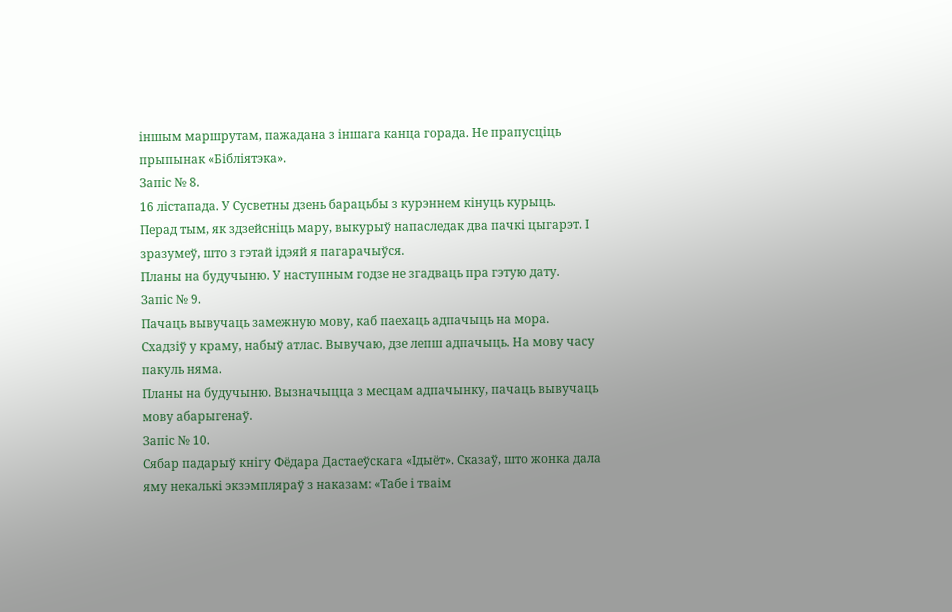іншым маршрутам, пажадана з іншага канца горада. Не прапусціць прыпынак «Бібліятэка».
Запіс № 8.
16 лістапада. У Сусветны дзень барацьбы з курэннем кінуць курыць.
Перад тым, як здзейсніць мару, выкурыў напаследак два пачкі цыгарэт. І зразумеў, што з гэтай ідэяй я пагарачыўся.
Планы на будучыню. У наступным годзе не згадваць пра гэтую дату.
Запіс № 9.
Пачаць вывучаць замежную мову, каб паехаць адпачыць на мора.
Схадзіў у краму, набыў атлас. Вывучаю, дзе лепш адпачыць. На мову часу пакуль няма.
Планы на будучыню. Вызначыцца з месцам адпачынку, пачаць вывучаць мову абарыгенаў.
Запіс № 10.
Сябар падарыў кнігу Фёдара Дастаеўскага «Ідыёт». Сказаў, што жонка дала яму некалькі экзэмпляраў з наказам: «Табе і тваім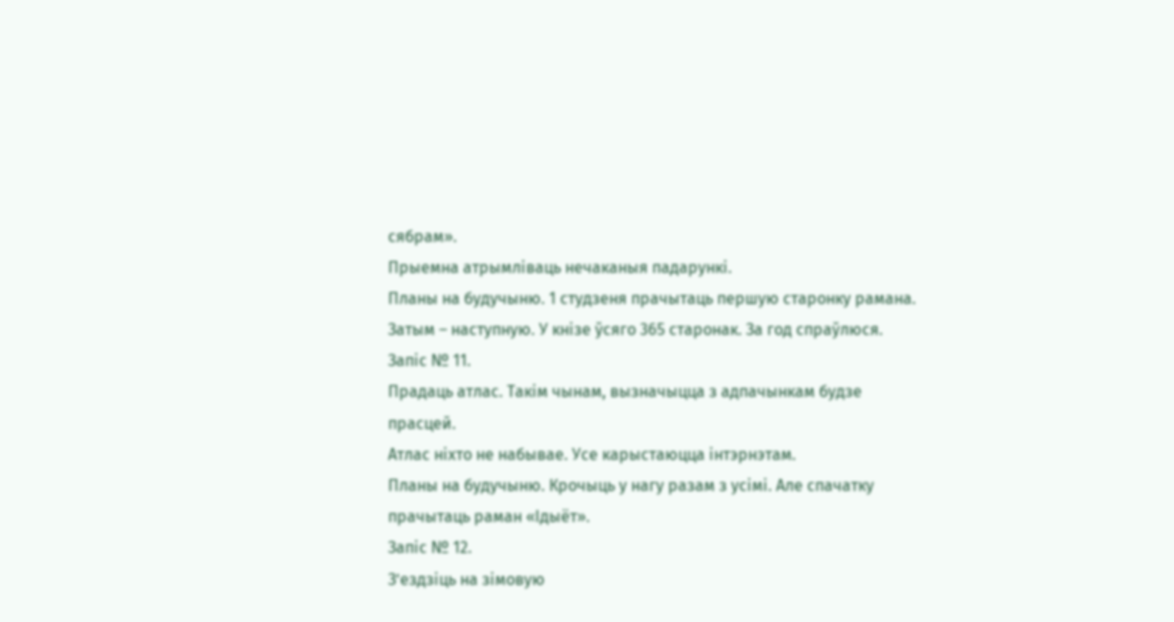сябрам».
Прыемна атрымліваць нечаканыя падарункі.
Планы на будучыню. 1 студзеня прачытаць першую старонку рамана. Затым – наступную. У кнізе ўсяго 365 старонак. За год спраўлюся.
Запіс № 11.
Прадаць атлас. Такім чынам, вызначыцца з адпачынкам будзе прасцей.
Атлас ніхто не набывае. Усе карыстаюцца інтэрнэтам.
Планы на будучыню. Крочыць у нагу разам з усімі. Але спачатку прачытаць раман «Ідыёт».
Запіс № 12.
З’ездзіць на зімовую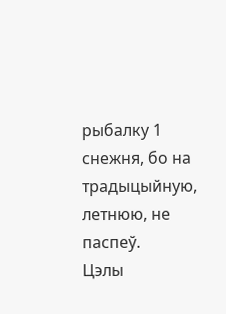рыбалку 1 снежня, бо на традыцыйную, летнюю, не паспеў.
Цэлы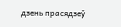дзень прасядзеў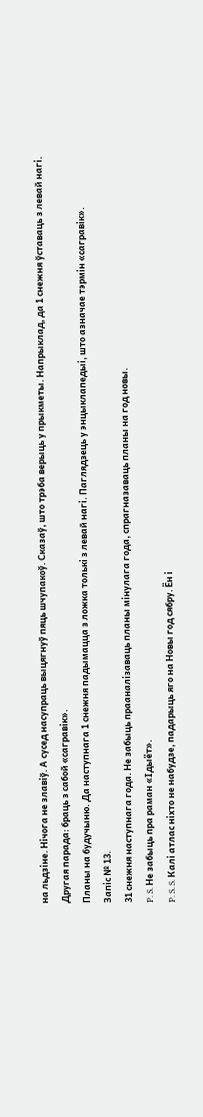на льдзіне. Нічога не злавіў. А сусед насупраць выцягнуў пяць шчупакоў. Сказаў, што трэба верыць у прыкметы. Напрыклад, да 1 снежня ўставаць з левай нагі. Другая парада: браць з сабой «сагравік».
Планы на будучыню. Да наступнага 1 снежня падымацца з ложка толькі з левай нагі. Паглядзець у энцыклапедыі, што азначае тэрмін «сагравік».
Запіс № 13.
31 снежня наступнага года. Не забыць прааналізаваць планы мінулага года, спрагназаваць планы на год новы.
P. S. Не забыць пра раман «Ідыёт».
P. S. S. Калі атлас ніхто не набудзе, падарыць яго на Новы год сябру. Ён і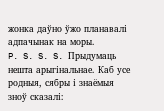жонка даўно ўжо планавалі адпачынак на моры.
P. S. S. S. Прыдумаць нешта арыгінальнае. Каб усе родныя, сябры і знаёмыя зноў сказалі: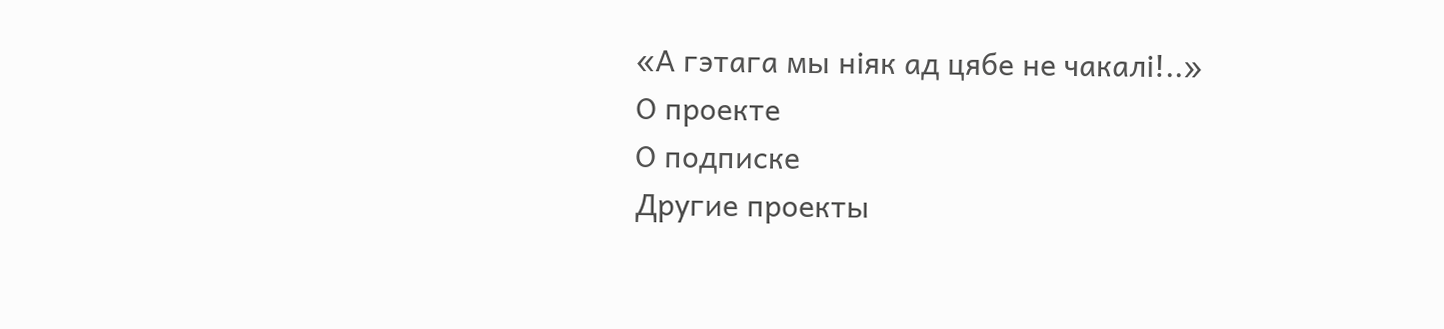«А гэтага мы ніяк ад цябе не чакалі!..»
О проекте
О подписке
Другие проекты